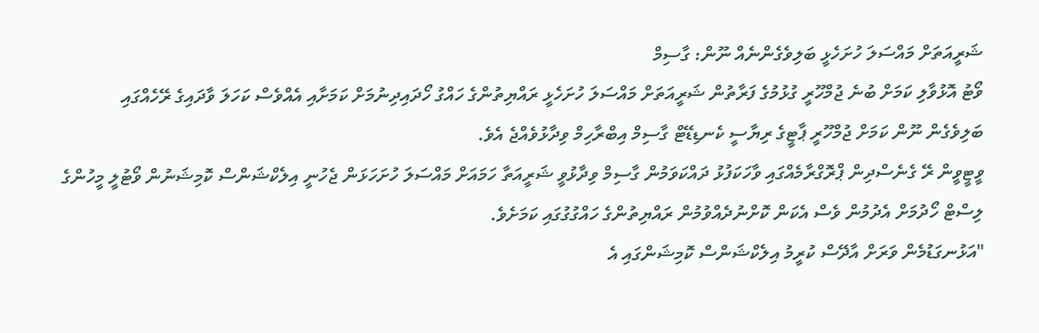ޝަރީއަތަށް މައްސަލަ ހުށަހެޅީ ބަލިވެގެންނެއް ނޫން: ގާސިމް
ވޯޓު އޮޅުވާލި ކަމަށް ބުނެ ޖުމްހޫރީ ގުޅުމުގެ ފަރާތުން ޝަރީއަތަށް މައްސަލަ ހުށަހެޅީ ރައްޔިތުންގެ ހައްގު ހޯދައިދިނުމަށް ކަމަށާއި އެއްވެސް ކަހަލަ ވާދައިގެ ރޭހެއްގައި ބަލިވެގެން ނޫން ކަމަށް ޖުމްހޫރީ ޕާޓީގެ ރިޔާސީ ކެނޑިޑޭޓް ގާސިމް އިބްރާހިމް ވިދާޅުވެއްޖެ އެވެ.
ވީޓީވީން ރޭ ގެނެސްދިން ޕްރޮގްރާމެއްގައި ވާހަކަފުޅު ދައްކަވަމުން ގާސިމް ވިދާޅުވީ ޝަރީއަތާ ހަމައަށް މައްސަލަ ހުށަހަޅަން ޖެހުނީ އިލެކްޝަންސް ކޮމިޝަނުން ވޯޓުލީ މީހުންގެ ލިސްޓް ހޯދުމަށް އެދުމުން ވެސް އެކަން ކޮށްނުދެއްވުމުން ރައްޔިތުންގެ ހައްގުގުގައި ކަމަށެވެ.
"އަޅުނގަޑުމެން ވަރަށް އާދޭސް ކުރީމު އިލެކްޝަންސް ކޮމިޝަންގައި އެ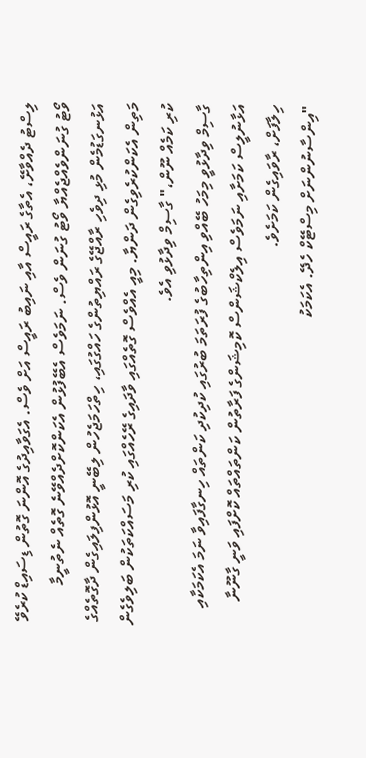ލިސްޓު ދެއްވާށޭ، އެތާގެ ރައީސް އާއި ނައިބު ރައީސް އަށް ވެސް. އެގަވާއިދުގެ އޮންނަ ގޮތުން ޑިސައިޑް ކުރެވޭ ވޯޓު ގުނަންވެއްޖެއްޔާ ވޯޓު ގުނަން ވެސް. ނަމަވެސް އެބޭފުޅުން އެކަންކޮށްދެއްވޭނެ ގޮތެއް ނެތުނީމާ އަޅުނގަޑުމެން މުޅި ދިވެހި ރާއްޖޭގެ ރައްޔިތުންގެ ހައްގުގައި، ހިތްހަމަޖެހުން ލިބޭނީ އޮޅުންފިލައިގެން ދާގޮތެއްގެ މަތިން އެކަންކުރެވިގެން ދަންޔާ. މިއީ އެއްވެސް ގޮތެއްގައި ވާދައިގެ ރޭހެއްގައި ކުރި މަސައްކަތަކުން ބަލިވެގެން ކުރި ކަމެއް ނޫން،" ގާސިމް ވިދާޅުވި އެވެ.
ގާސިމް ވިދާޅުވީ މިމަހު ބޭއްވި އިންތިހާބުގެ ފުރަތަމަ ބުރުގައި ކުދިކުދި ކަންތައް ހިނގާފައިވާ ނަމަ އެކަމަކާއި އަޅާނުލީސް ކަމަށާއި ނަމަވެސް އިލެކްޝަންސް ކޮމިޝަންގެ ފަރާތުން ކަންތައްތައް ކޮށްފައި ވަނީ ގާނޫނާ ހިލާފަށް، ރާވައިގެން ކަމަށެވެ.
"އިންސާނުންނަށް މިސްޓޭކް ހެދޭ. އެކަމަކު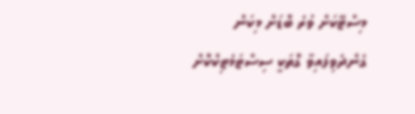މިސްޓޭކަށް ވުރެ ބޮޑަށް މިކަން ގެންދެވިފައިވާ ގޮތަކީ ސިސްޓަމެޓިކްކޮށް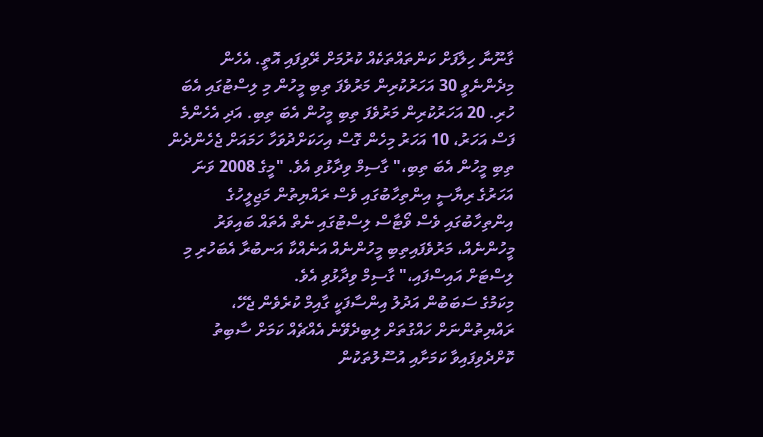ގާނޫނާ ހިލާފަށް ކަންތައްތަކެއް ކުރުމަށް ރޭވިފައި އޮތީ. އެހެން މިދެންނެވީ 30 އަހަރުކުރިން މަރުވެފަ ތިބި މީހުން މި ލިސްޓުގައި އެބަ ހުރި. 20 އަހަރުކުރިން މަރުވެފަ ތިބި މީހުން އެބަ ތިބި. އަދި އެހެންމެ ފަސް އަހަރު، 10 އަހަރު މިހެން ގޮސް އިހަކަށްދުވަހާ ހަމައަށް ޖެހެންދެން ތިބި މީހުން އެބަ ތިބި،" ގާސިމް ވިދާޅުވި އެވެ. "މީގެ 2008 ވަނަ އަހަރުގެ ރިޔާސީ އިންތިހާބުގައި ވެސް ރައްޔިތުން މަޖިލީހުގެ އިންތިހާބުގައި ވެސް ވޯޓާސް ލިސްޓުގައި ނެތް އެތައް ބައިވަރު މީހުންނެއް، މަރުވެފައިތިބި މީހުންނެއް އަނެއްކާ އަނބުރާ އެބަހުރި މި ލިސްޓަށް އައިސްފައި،" ގާސިމް ވިދާޅުވި އެވެ.
މިކަމުގެ ސަބަބުން އަދުލު އިންސާފަކީ ގާއިމް ކުރެވެން ޖެހޭ، ރައްޔިތުންނަށް ހައްގުތަށް ލިބިދެވޭނެ އެއްޗެއް ކަމަށް ސާބިތު ކޮށްދެވިފައިވާ ކަމަށާއި އުސޫލުތަކުން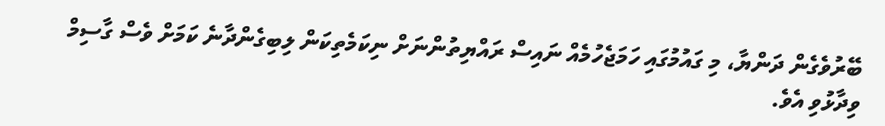ބޭރުވެގެން ދަންޔާ، މި ގައުމުގައި ހަމަޖެހުމެއް ނައިސް ރައްޔިތުންނަށް ނިކަމެތިކަން ލިބިގެންދާނެ ކަމަށް ވެސް ގާސިމް ވިދާޅުވި އެވެ.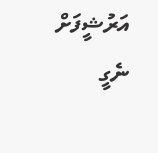އަރުޝީފަށް ނެގީ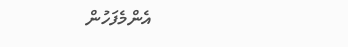އެންމެފަހުން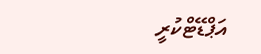އަޕްޑޭޓްކުރީ